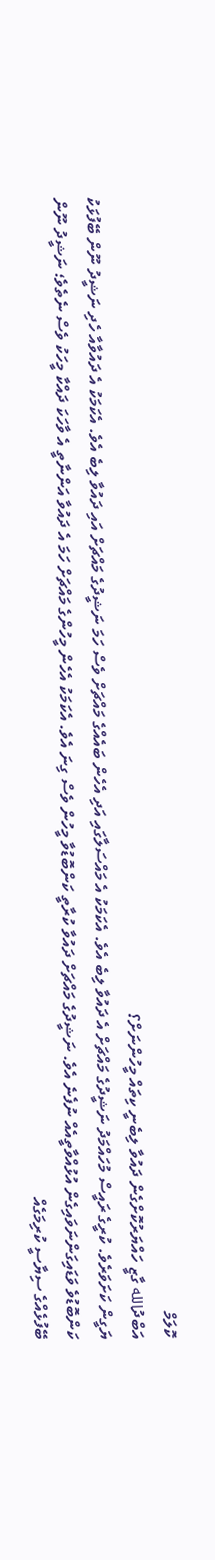ކޮލަމް
އަބްދުالله ގާޒީ ހައްޔަރުކޮށްގެން ދައުވާ ލިބެނީ ކިތައް މީހުންނަށް؟
ޔަގީން ކަށަވަރެވެ. ކުރީގެ ރައީސް މުހައްމަދު ނަޝީދުގެ މައްޗަށް އެ ދައުވާ ލިބެ އެވެ. އެކަމަކު އެ މައްސަލާގައި އަދި އެހެން ބައެއްގެ މައްޗަށް ވެސް ހަމަ ނަޝީދުގެ މައްޗަށް އައި ދައުވާ ލިބެ އެވެ. އެކަމަކު އެ ދައުވާއާ ހެދި ނަޝީދު ނޫން ބޭފުޅަކު ކަންބޮޑުވެ ވަޑައިގަންނަވައިގެން އުޅުއްވާތީއެއް ނުފެނެ އެވެ. ނަޝީދުގެ މައްޗަށް ދައުވާ ކުރާތީ ކަންބޮޑުވާ މީހުން ވެސް ގިނަ އެވެ. އެކަމަކު އެހެން މީހުންގެ މައްޗަށް ހަމަ އެ ދައުވާ އަންނާތީ އެ ވާހަކަ ދައްކާ މީހަކު ވެސް ނެތެވެ؛ ނަޝީދު ނޫން ބޭފުޅެއްގެ ސިޔާސީ ކުރިމަގެއް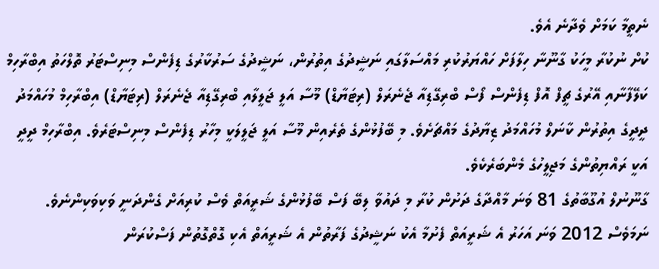ނެތީމާ ކަމަށް ވެދާނެ އެވެ.
ކުށް ނުކުރާ މީހަކު ގާނޫނާ ހިލާފަށް ހައްޔަރުކުރި މައްސަލާގައި ނަޝީދުގެ އިތުރުން، ނަޝީދުގެ ސަރުކާރުގެ ޑިފެންސް މިނިސްޓަރު ތޮލްހަތު އިބްރާހިމް ކަލޭފާނާއި އޭރުގެ ޗީފް އޮފް ޑިފެންސް ފޯސް ބްރިގޭޑިއާ ޖެނެރަލް (ރިޓަޔާޑް) މޫސާ އަލީ ޖަލީލާއި ބްރިގޭޑިއާ ޖެނެރަލް (ރިޓަޔާޑް) އިބްރާހިމް މުހައްމަދު ދީދީގެ އިތުރުން ކާނަލް މުހައްމަދު ޒިޔާދުގެ މައްޗަށެވެ. މި ބޭފުޅުންގެ ތެރެއިން މޫސާ އަލީ ޖަލީލަކީ މިހާރު ޑިފެންސް މިނިސްޓަރެވެ. އިބްރާހިމް ދީދީ އަކީ ރައްޔިތުންގެ މަޖިލީހުގެ މެންބަރެކެވެ.
ގާނޫނުލް އުގޫބާތުގެ 81 ވަނަ މާއްދާގެ ދަށުން ކުރާ މި ދައުވާ ލިބޭ ފަސް ބޭފުޅުންގެ ޝަރީއަތް ވެސް ކުރިއަށް ގެންދަނީ ވަކިވަކިންނެވެ. ނަމަވެސް 2012 ވަނަ އަހަރު އެ ޝަރީއަތް ފެށުމާ އެކު ނަޝީދުގެ ފަރާތުން އެ ޝަރީއަތް އެކި ގޮތްގޮތުން ފަސްކުރަން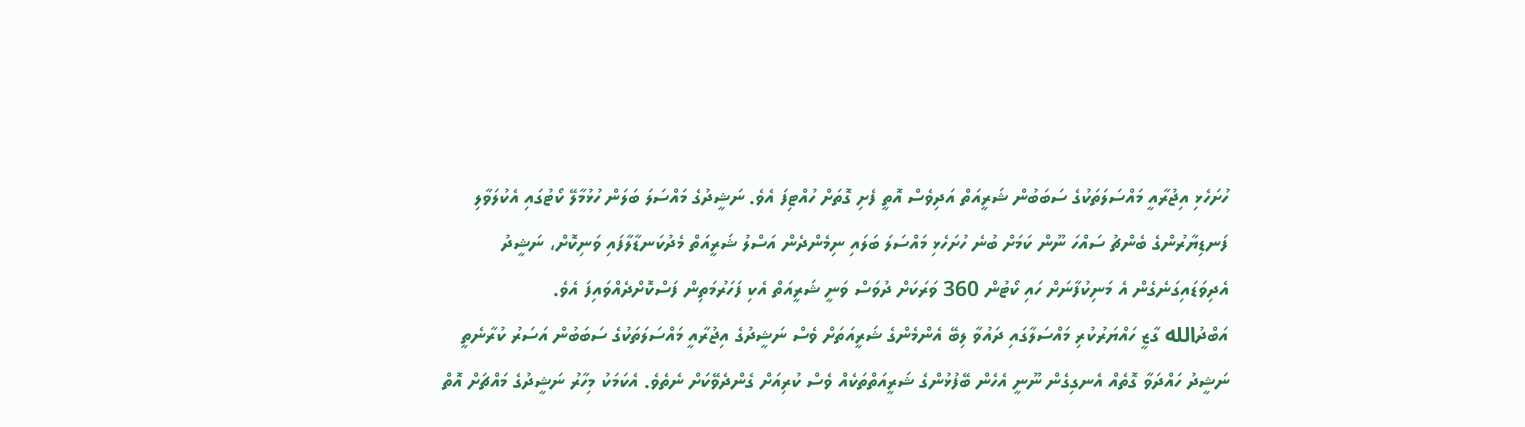ހުށަހެޅި އިޖުރާއީ މައްސަލަތަކުގެ ސަބަބުން ޝަރީއަތް އަދިވެސް އޮތީ ފެށި ގޮތަށް ހުއްޓިފަ އެވެ. ނަޝީދުގެ މައްސަލަ ބަލަން ހުޅުމާލޭ ކޯޓުގައި އެކުލަވާލި ފަނޑިޔާރުންގެ ބެންޗު ސައްހަ ނޫން ކަމަށް ބުނެ ހުށަހެޅި މައްސަލަ ބަލައި ނިމެންދެން އަސްލު ޝަރީއަތް މެދުކަނޑާލާފައި ވަނިކޮށް، ނަޝީދު އެދިވަޑައިގަނެގެން އެ މަނިކުފާނަށް ހައި ކޯޓުން 360 ވަރަކަށް ދުވަސް ވަނީ ޝަރީއަތް އެކި ފަހަރުމަތިން ފަސްކޮށްދެއްވައިފަ އެވެ.
އަބްދުالله ގާޒީ ހައްޔަރުކުރި މައްސަލާގައި ދައުވާ ލިބޭ އެންމެންގެ ޝަރީއަތަށް ވެސް ނަޝީދުގެ އިޖުރާއީ މައްސަލަތަކުގެ ސަބަބުން އަސަރު ކުރާނެތީ ނަޝީދު ހައްދަވާ ގޮތެއް އެނގިގެން ނޫނީ އެހެން ބޭފުޅުންގެ ޝަރީއަތްތަކެއް ވެސް ކުރިއަށް ގެންދެވޭކަށް ނެތެވެ. އެކަމަކު މިހާރު ނަޝީދުގެ މައްޗަށް އޮތް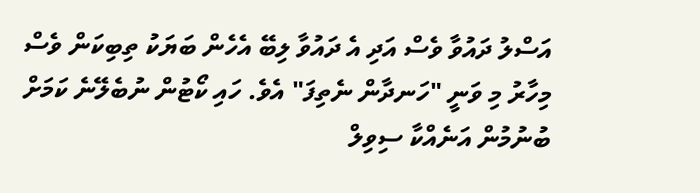އަސްލު ދައުވާ ވެސް އަދި އެ ދައުވާ ލިބޭ އެހެން ބަޔަކު ތިބިކަން ވެސް މިހާރު މި ވަނީ "ހަނދާން ނެތިފަ" އެވެ. ހައި ކޯޓުން ނުބެލޭނެ ކަމަށް ބުނުމުން އަނެއްކާ ސިވިލް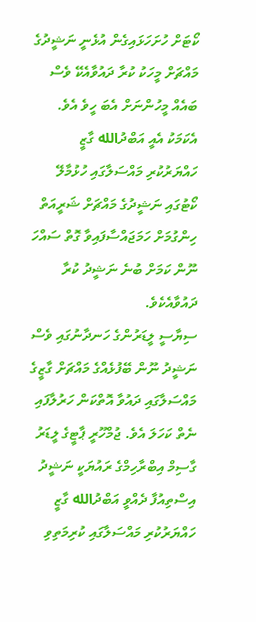ކޯޓަށް ހުށަހަޅައިގެން އުޅެނީ ނަޝީދުގެ މައްޗަށް މީހަކު ކުރާ ދައުވާއެކޭ ވެސް ބައެއް މީހުންނަށް އެބަ ހީވެ އެވެ. އެކަމަކު އެއީ އަބްދުالله ގާޒީ ހައްޔަރުކުރި މައްސަލާގައި ހުޅުމާލޭ ކޯޓުގައި ނަޝީދުގެ މައްޗަށް ޝަރީއަތް ހިންގުމަށް ހަމަޖައްސާފައިވާ ގޮތް ސައްހަ ނޫން ކަމަށް ބުނެ ނަޝީދު ކުރާ ދައުވާއެކެވެ.
ސިޔާސީ ލީޑަރުންގެ ހަނދާނުގައި ވެސް ނަޝީދު ނޫން ބޭފުޅެއްގެ މައްޗަށް ގާޒީގެ މައްސަލާގައި ދައުވާ އޮތްކަން ހަރުލާފައި ނެތް ކަހަލަ އެވެ. ޖުމްހޫރީ ޕާޓީގެ ލީޑަރު ގާސިމް އިބްރާހިމްގެ ރައުޔަކީ ނަޝީދު އިސްތިއުފާ ދެއްވީ އަބްދުالله ގާޒީ ހައްޔަރުކުރި މައްސަލާގައި ކުރިމަތިވި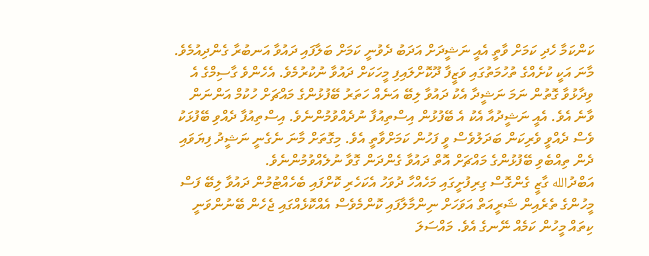ކަންކަމާ ހެދި ކަމަށް ވާތީ އެއީ ނަޝީދަށް އަދަބު ދެވުނީ ކަމަށް ބަލާފައި ދައުވާ އަނބުރާ ގެންދިއުމެވެ. މާނަ އަކީ ކުށެއްގެ ތުހުމަތުގައި ވަޒީފާ ދޫކޮށްލައިފި މީހަކަށް ދައުވާ ނުކުރުމެވެ. އެހެންވެ ގާސިމްގެ އެ ވިދާޅުވާ ގޮތުން ނަމަ ނަޝީދާ އެކު ދައުވާ ލިބޭ އަނެއް ހަތަރު ބޭފުޅުންގެ މައްޗަށް ހުކުމް އަންނަން ވާނެ އެވެ. އެއީ ނަޝީދުއާ އެކު އެ ބޭފުޅުން އިސްތިއުފާ ނުދެއްވުމުންނެވެ. އިސްތިއުފާ ދެއްވި ބޭފުޅަކު ވެސް ދެއްވީ ވެރިކަން ބަދަލުވެސް ވީ ފަހުން ކަމަށްވާތީ އެވެ. މިގޮތަށް މާނަ ނެގެނީ ނަޝީދު ފިޔަވައި ދެން ތިއްބެވި ބޭފުޅުންގެ މައްޗަށް އޮތް ދައުވާ ގެންދަން ގޮވާ ނުލެއްވުމުންނެވެ.
އަބްދުالله ގާޒީ ގެންގޮސް ގިރިފުށީގައި މަހެއްހާ ދުވަހު އެކަހެރި ކޮށްފައި ބެހެއްޓުމުން ދައުވާ ލިބޭ ފަސް މީހުންގެ ތެރެއިން ޝަރީއަތް އަވަހަށް ނިންމާލާފައި ކޮންމެވެސް އެއްކޮޅެއްގައި ޖެހެން ބޭނުންވަނީ ކިތައް މީހުން ކަމެއް ނޭނގެ އެވެ. މައްސަލަ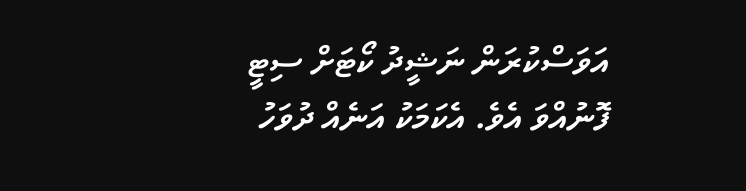އަވަސްކުރަން ނަޝީދު ކޯޓަށް ސިޓީ ފޮނުއްވަ އެވެ. އެކަމަކު އަނެއް ދުވަހު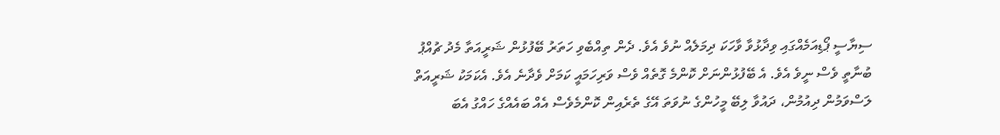ސިޔާސީ ޕޯޑިއަމެއްގައި ވިދާޅުވާ ވާހަކަ ދިމަލެއް ނުވެ އެވެ. ދެން ތިއްބެވި ހަތަރު ބޭފުޅުން ޝަރީއަތާ މެދު ޗުއްޕު ބުނާތީ ވެސް ނީވެ އެވެ. އެ ބޭފުޅުންނަށް ކޮންމެ ގޮތެއް ވެސް ވަރިހަމައީ ކަމަށް ވެދާނެ އެވެ. އެކަމަކު ޝަރީއަތް ލަސްވަމުން ދިއުމުން، ދައުވާ ލިބޭ މީހުންގެ ނުވަތަ އޭގެ ތެރެއިން ކޮންމެވެސް އެއް ބައެއްގެ ހައްގު އެބަ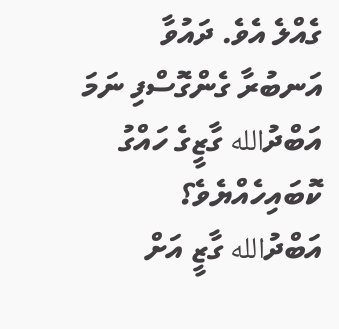ގެއްލެ އެވެ. ދައުވާ އަނބުރާ ގެންގޮސްފި ނަމަ އަބްދުالله ގާޒީގެ ހައްގު ކޮބައިހެއްޔެވެ؟ އަބްދުالله ގާޒީ އަށް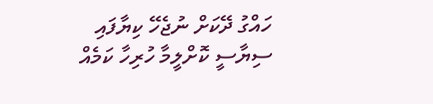ހައްގު ދޭކަށް ނުޖެހޭ ކިޔާފައި ސިޔާސީ ކޮށްލީމާ ހުރިހާ ކަމެއް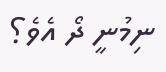ނިމުނީ ދޯ އެވެ؟